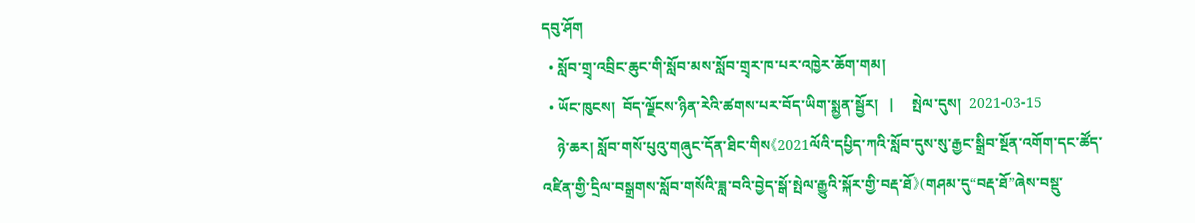དབུ་ཤོག
  • སློབ་གྲྭ་འབྲིང་ཆུང་གི་སློབ་མས་སློབ་གྲྭར་ཁ་པར་འཁྱེར་ཆོག་གམ།
  • ཡོང་ཁུངས།  བོད་ལྗོངས་ཉིན་རེའི་ཚགས་པར་བོད་ཡིག་སྨྱན་སྦྱོར།   |     སྤེལ་དུས།  2021-03-15
    ཉེ་ཆར། སློབ་གསོ་པུའུ་གཞུང་དོན་ཐིང་གིས《2021ལོའི་དཔྱིད་ཀའི་སློབ་དུས་སུ་རྒྱང་སྒྲིབ་སྔོན་འགོག་དང་ཚོད་འཛིན་གྱི་དྲིལ་བསྒྲགས་སློབ་གསོའི་ཟླ་བའི་བྱེད་སྒོ་སྤེལ་རྒྱུའི་སྐོར་གྱི་བརྡ་ཐོ》(གཤམ་དུ“བརྡ་ཐོ”ཞེས་བསྡུ་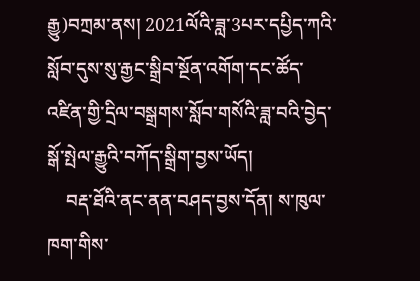རྒྱུ)བཀྲམ་ནས། 2021ལོའི་ཟླ་3པར་དཔྱིད་ཀའི་སློབ་དུས་སུ་རྒྱང་སྒྲིབ་སྔོན་འགོག་དང་ཚོད་འཛིན་གྱི་དྲིལ་བསྒྲགས་སློབ་གསོའི་ཟླ་བའི་བྱེད་སྒོ་སྤེལ་རྒྱུའི་བཀོད་སྒྲིག་བྱས་ཡོད།
    བརྡ་ཐོའི་ནང་ནན་བཤད་བྱས་དོན། ས་ཁུལ་ཁག་གིས་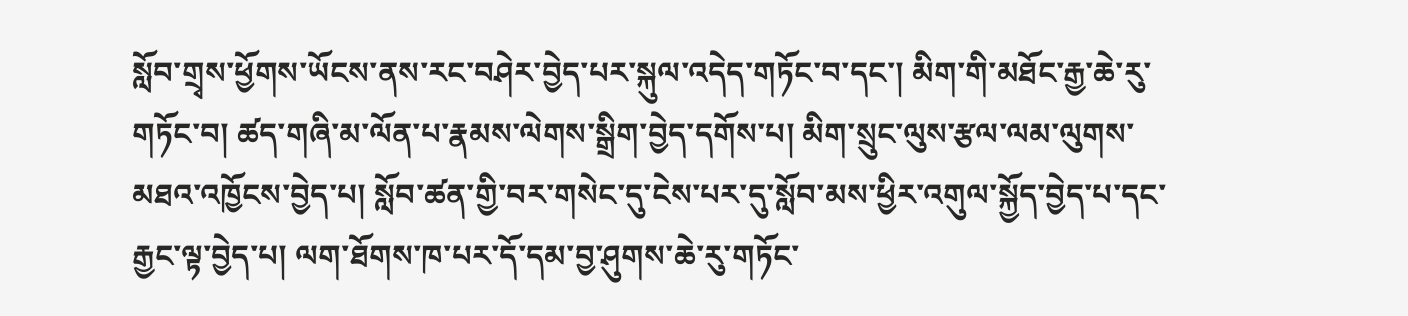སློབ་གྲྭས་ཕྱོགས་ཡོངས་ནས་རང་བཤེར་བྱེད་པར་སྐུལ་འདེད་གཏོང་བ་དང་། མིག་གི་མཐོང་རྒྱ་ཆེ་རུ་གཏོང་བ། ཚད་གཞི་མ་ལོན་པ་རྣམས་ལེགས་སྒྲིག་བྱེད་དགོས་པ། མིག་སྲུང་ལུས་རྩལ་ལམ་ལུགས་མཐའ་འཁྱོངས་བྱེད་པ། སློབ་ཚན་གྱི་བར་གསེང་དུ་ངེས་པར་དུ་སློབ་མས་ཕྱིར་འགུལ་སྐྱོད་བྱེད་པ་དང་རྒྱང་ལྟ་བྱེད་པ། ལག་ཐོགས་ཁ་པར་དོ་དམ་བྱ་ཤུགས་ཆེ་རུ་གཏོང་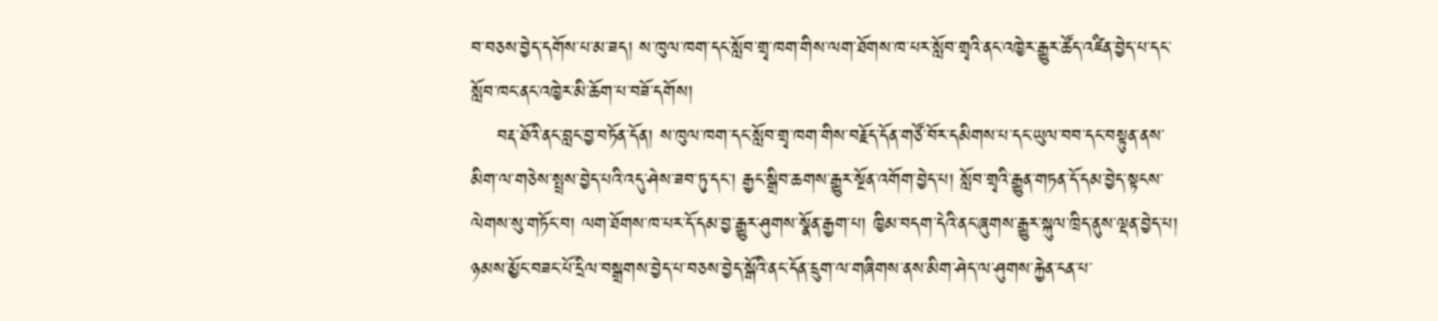བ་བཅས་བྱེད་དགོས་པ་མ་ཟད། ས་ཁུལ་ཁག་དང་སློབ་གྲྭ་ཁག་གིས་ལག་ཐོགས་ཁ་པར་སློབ་གྲྭའི་ནང་འཁྱེར་རྒྱུར་ཚོད་འཛིན་བྱེད་པ་དང་སློབ་ཁང་ནང་འཁྱེར་མི་ཆོག་པ་བཟོ་དགོས།
    བརྡ་ཐོའི་ནང་བླང་བྱ་བཏོན་དོན། ས་ཁུལ་ཁག་དང་སློབ་གྲྭ་ཁག་གིས་བརྗོད་དོན་གཙོ་བོར་དམིགས་པ་དང་ཡུལ་བབ་དང་བསྟུན་ནས་མིག་ལ་གཅེས་སྤྲས་བྱེད་པའི་འདུ་ཤེས་ཟབ་ཏུ་དང་། རྒྱང་སྒྲིབ་ཆགས་རྒྱུར་སྔོན་འགོག་བྱེད་པ། སློབ་གྲྭའི་རྒྱུན་གཏན་དོ་དམ་བྱེད་སྟངས་ལེགས་སུ་གཏོང་བ། ལག་ཐོགས་ཁ་པར་དོ་དམ་བྱ་རྒྱུར་ཤུགས་སྣོན་རྒྱག་པ། ཁྱིམ་བདག་དེའི་ནང་ཞུགས་རྒྱུར་སྐུལ་ཁྲིད་ནུས་ལྡན་བྱེད་པ། ཉམས་མྱོང་བཟང་པོ་དྲིལ་བསྒྲགས་བྱེད་པ་བཅས་བྱེད་སྒོའི་ནང་དོན་དྲུག་ལ་གཞིགས་ནས་མིག་ཤེད་ལ་ཤུགས་རྐྱེན་ངན་པ་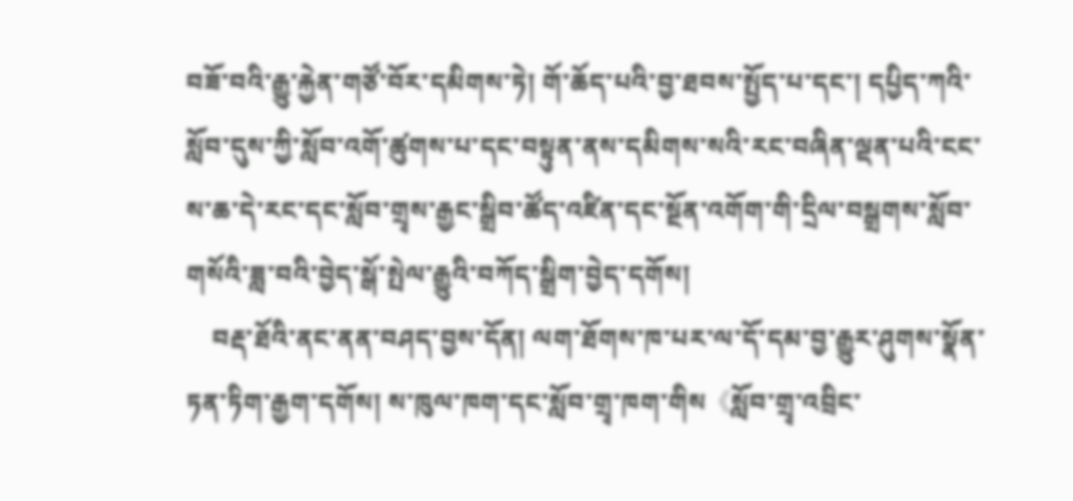བཟོ་བའི་རྒྱུ་རྐྱེན་གཙོ་བོར་དམིགས་ཏེ། གོ་ཆོད་པའི་བྱ་ཐབས་སྤྱོད་པ་དང་། དཔྱིད་ཀའི་སློབ་དུས་ཀྱི་སློབ་འགོ་ཚུགས་པ་དང་བསྟུན་ནས་དམིགས་སའི་རང་བཞིན་ལྡན་པའི་ངང་ས་ཆ་དེ་རང་དང་སློབ་གྲྭས་རྒྱང་སྒྲིབ་ཚོད་འཛིན་དང་སྔོན་འགོག་གི་དྲིལ་བསྒྲགས་སློབ་གསོའི་ཟླ་བའི་བྱེད་སྒོ་སྤེལ་རྒྱུའི་བཀོད་སྒྲིག་བྱེད་དགོས།
    བརྡ་ཐོའི་ནང་ནན་བཤད་བྱས་དོན། ལག་ཐོགས་ཁ་པར་ལ་དོ་དམ་བྱ་རྒྱུར་ཤུགས་སྣོན་ཏན་ཏིག་རྒྱག་དགོས། ས་ཁུལ་ཁག་དང་སློབ་གྲྭ་ཁག་གིས《སློབ་གྲྭ་འབྲིང་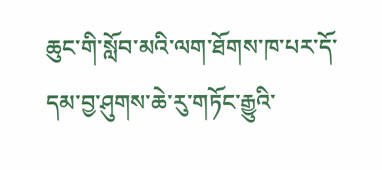ཆུང་གི་སློབ་མའི་ལག་ཐོགས་ཁ་པར་དོ་དམ་བྱ་ཤུགས་ཆེ་རུ་གཏོང་རྒྱུའི་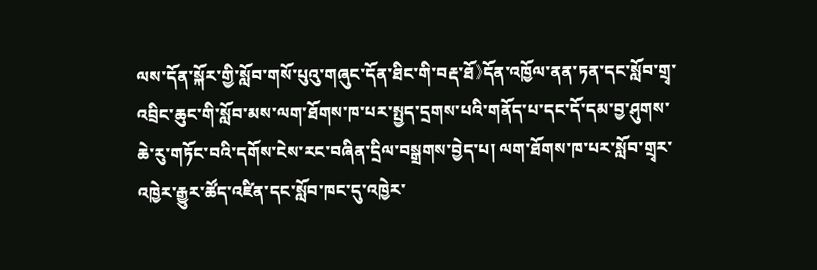ལས་དོན་སྐོར་གྱི་སློབ་གསོ་པུའུ་གཞུང་དོན་ཐིང་གི་བརྡ་ཐོ》དོན་འཁྱོལ་ནན་ཏན་དང་སློབ་གྲྭ་འབྲིང་ཆུང་གི་སློབ་མས་ལག་ཐོགས་ཁ་པར་སྤྱད་དྲགས་པའི་གནོད་པ་དང་དོ་དམ་བྱ་ཤུགས་ཆེ་རུ་གཏོང་བའི་དགོས་ངེས་རང་བཞིན་དྲིལ་བསྒྲགས་བྱེད་པ། ལག་ཐོགས་ཁ་པར་སློབ་གྲྭར་འཁྱེར་རྒྱུར་ཚོད་འཛིན་དང་སློབ་ཁང་དུ་འཁྱེར་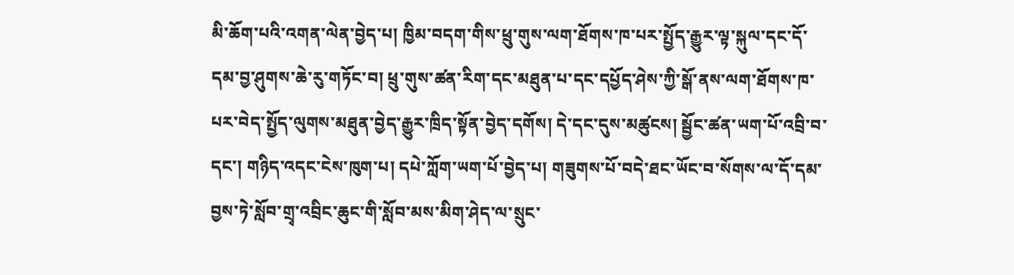མི་ཆོག་པའི་འགན་ལེན་བྱེད་པ། ཁྱིམ་བདག་གིས་ཕྲུ་གུས་ལག་ཐོགས་ཁ་པར་སྤྱོད་རྒྱུར་ལྟ་སྐུལ་དང་དོ་དམ་བྱ་ཤུགས་ཆེ་རུ་གཏོང་བ། ཕྲུ་གུས་ཚན་རིག་དང་མཐུན་པ་དང་དཔྱོད་ཤེས་ཀྱི་སྒོ་ནས་ལག་ཐོགས་ཁ་པར་བེད་སྤྱོད་ལུགས་མཐུན་བྱེད་རྒྱུར་ཁྲིད་སྟོན་བྱེད་དགོས། དེ་དང་དུས་མཚུངས། སྦྱོང་ཚན་ཡག་པོ་འབྲི་བ་དང་། གཉིད་འདང་ངེས་ཁུག་པ། དཔེ་ཀློག་ཡག་པོ་བྱེད་པ། གཟུགས་པོ་བདེ་ཐང་ཡོང་བ་སོགས་ལ་དོ་དམ་བྱས་ཏེ་སློབ་གྲྭ་འབྲིང་ཆུང་གི་སློབ་མས་མིག་ཤེད་ལ་སྲུང་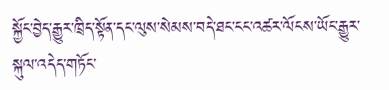སྐྱོང་བྱེད་རྒྱུར་ཁྲིད་སྟོན་དང་ལུས་སེམས་བདེ་ཐང་ངང་འཚར་ལོངས་ཡོང་རྒྱུར་སྐུལ་འདེད་གཏོང་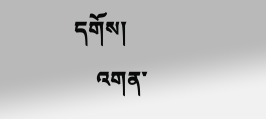དགོས།
    འགན་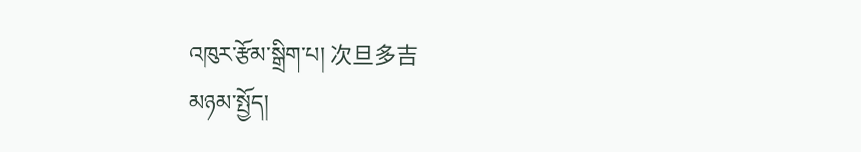འཁུར་རྩོམ་སྒྲིག་པ། 次旦多吉
མཉམ་སྤྱོད།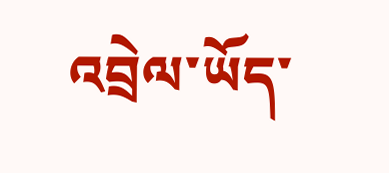འབྲེལ་ཡོད་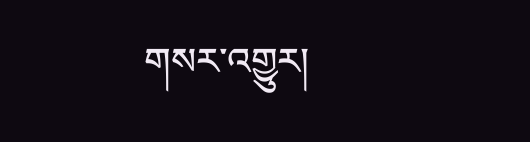གསར་འགྱུར།